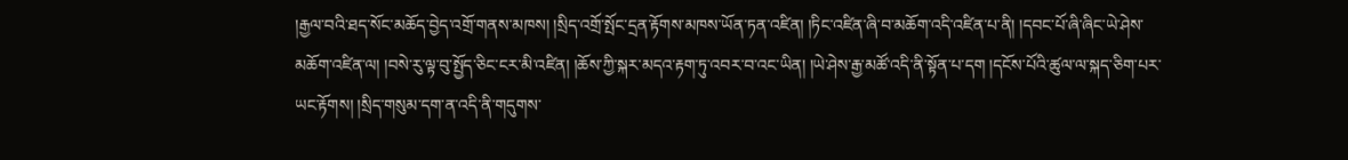།རྒྱལ་བའི་ཐད་སོང་མཆོད་བྱེད་འགྲོ་གནས་མཁས། །སྲིད་འགྲོ་སྤོང་དྲན་རྟོགས་མཁས་ཡོན་ཏན་འཛིན། །ཏིང་འཛིན་ཞི་བ་མཆོག་འདི་འཛིན་པ་ནི། །དབང་པོ་ཞི་ཞིང་ཡེ་ཤེས་མཆོག་འཛིན་ལ། །བསེ་རུ་ལྟ་བུ་སྤྱོད་ཅིང་ངར་མི་འཛིན། །ཆོས་ཀྱི་སྐར་མདའ་རྟག་ཏུ་འབར་བ་འང་ཡིན། །ཡེ་ཤེས་རྒྱ་མཚོ་འདི་ནི་སྟོན་པ་དག །དངོས་པོའི་ཚུལ་ལ་སྐད་ཅིག་པར་ཡང་རྟོགས། །སྲིད་གསུམ་དག་ན་འདི་ནི་གདུགས་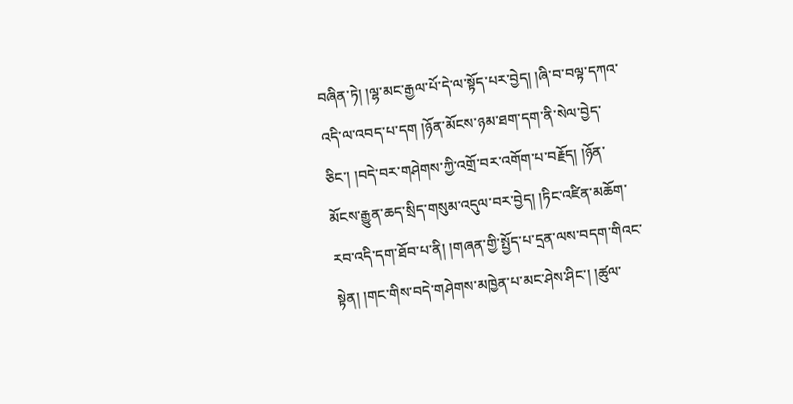བཞིན་ཏེ། །ལྷ་མང་རྒྱལ་པོ་དེ་ལ་སྟོད་པར་བྱེད། །ཞི་བ་བལྟ་དཀའ་འདི་ལ་འབད་པ་དག །ཉོན་མོངས་ཉམ་ཐག་དག་ནི་སེལ་བྱེད་ཅིང་། །བདེ་བར་གཤེགས་ཀྱི་འགྲོ་བར་འགོག་པ་བརྗོད། །ཉོན་མོངས་རྒྱུན་ཆད་སྲིད་གསུམ་འདུལ་བར་བྱེད། །ཏིང་འཛིན་མཆོག་རབ་འདི་དག་ཐོབ་པ་ནི། །གཞན་གྱི་སྤྱོད་པ་དྲན་ལས་བདག་གིའང་སྟེན། །གང་གིས་བདེ་གཤེགས་མཁྱེན་པ་མང་ཤེས་ཤིང་། །ཚུལ་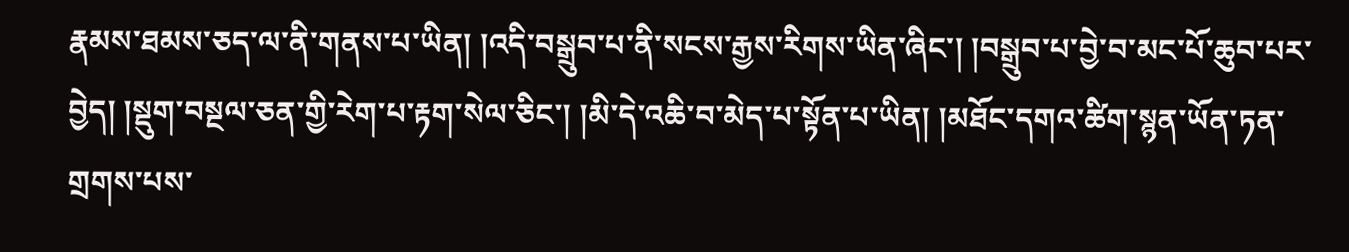རྣམས་ཐམས་ཅད་ལ་ནི་གནས་པ་ཡིན། །འདི་བསྒྲུབ་པ་ནི་སངས་རྒྱས་རིགས་ཡིན་ཞིང་། །བསྒྲུབ་པ་བྱེ་བ་མང་པོ་ཆུབ་པར་བྱེད། །སྡུག་བསྔལ་ཅན་གྱི་རེག་པ་རྟག་སེལ་ཅིང་། །མི་དེ་འཆི་བ་མེད་པ་སྟོན་པ་ཡིན། །མཐོང་དགའ་ཚིག་སྙན་ཡོན་ཏན་གྲགས་པས་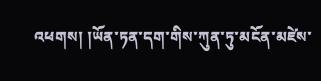འཕགས། །ཡོན་ཏན་དག་གིས་ཀུན་ཏུ་མངོན་མཛེས་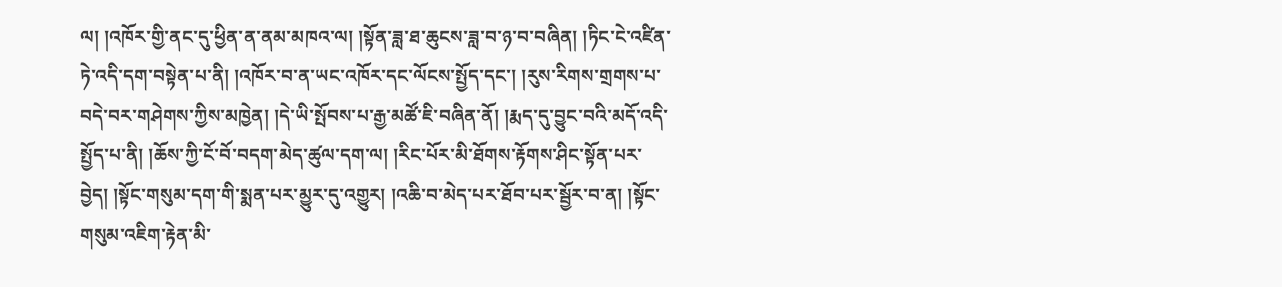ལ། །འཁོར་གྱི་ནང་དུ་ཕྱིན་ན་ནམ་མཁའ་ལ། །སྟོན་ཟླ་ཐ་ཆུངས་ཟླ་བ་ཉ་བ་བཞིན། །ཏིང་ངེ་འཛིན་ཏེ་འདི་དག་བསྟེན་པ་ནི། །འཁོར་བ་ན་ཡང་འཁོར་དང་ལོངས་སྤྱོད་དང་། །རུས་རིགས་གྲགས་པ་བདེ་བར་གཤེགས་ཀྱིས་མཁྱེན། །དེ་ཡི་སྤོབས་པ་རྒྱ་མཚོ་ཇི་བཞིན་ནོ། །རྨད་དུ་བྱུང་བའི་མདོ་འདི་སྤྱོད་པ་ནི། །ཆོས་ཀྱི་ངོ་བོ་བདག་མེད་ཚུལ་དག་ལ། །རིང་པོར་མི་ཐོགས་རྟོགས་ཤིང་སྟོན་པར་བྱེད། །སྟོང་གསུམ་དག་གི་སྨན་པར་མྱུར་དུ་འགྱུར། །འཆི་བ་མེད་པར་ཐོབ་པར་སྦྱོར་བ་ན། །སྟོང་གསུམ་འཇིག་རྟེན་མི་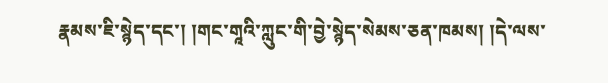རྣམས་ཇི་སྙེད་དང་། །གང་གཱའི་ཀླུང་གི་བྱེ་སྙེད་སེམས་ཅན་ཁམས། །དེ་ལས་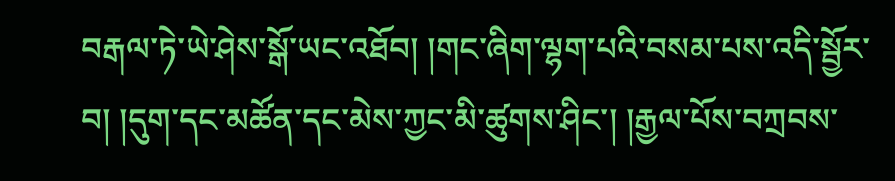བརྒལ་ཏེ་ཡེ་ཤེས་སྒོ་ཡང་འཐོབ། །གང་ཞིག་ལྷག་པའི་བསམ་པས་འདི་སྦྱོར་བ། །དུག་དང་མཚོན་དང་མེས་ཀྱང་མི་ཚུགས་ཤིང་། །རྒྱལ་པོས་བཀྲབས་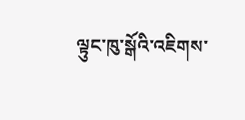ལྟུང་ཁུ་སྒོའི་འཇིགས་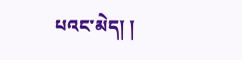པའང་མེད། །